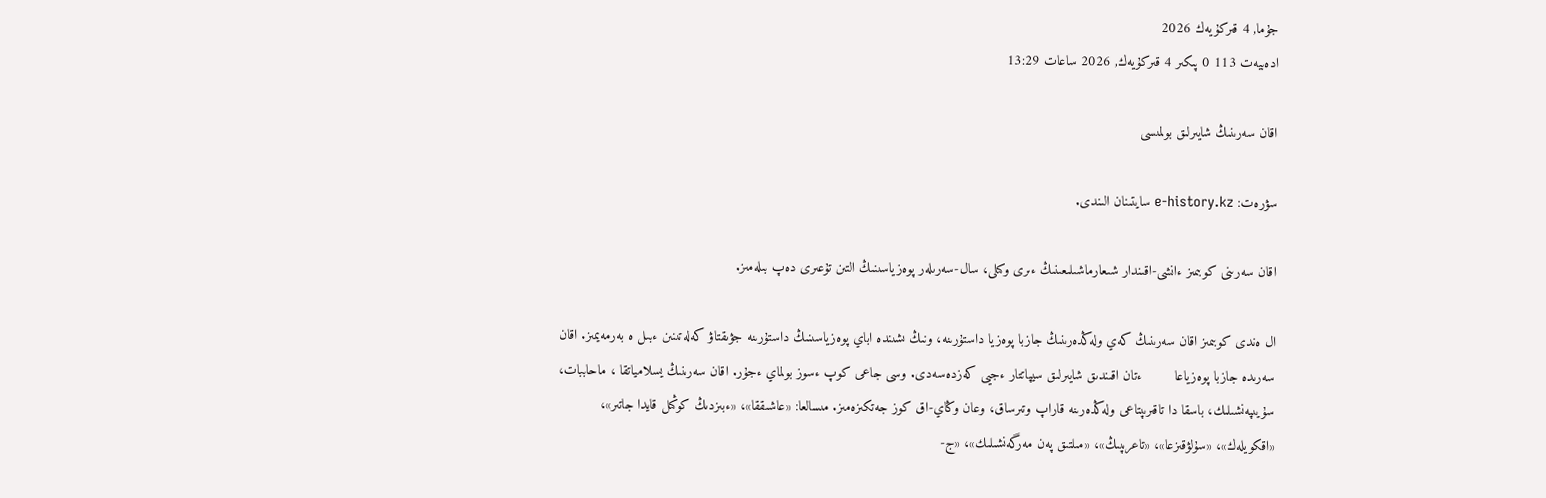جۇما, 4 قىركۇيەك 2026
ادەبيەت 113 0 پىكىر 4 قىركۇيەك, 2026 ساعات 13:29

اقان سەرىنىڭ شايىرلىق بولمىسى

سۋرەت: e-history.kz سايتىنان الىندى.

اقان سەرىنى كوبىمىز ءانشى-اقىندار شىعارماشىلىعىنىڭ ءىرى وكىلى، سال-سەرىلەر پوەزياسىنىڭ التىن تۇعىرى دەپ بىلەمىز.

ال ەندى كوبىمىز اقان سەرىنىڭ كەي ولەڭدەرىنىڭ جازبا پوەزيا داستۇرىنە، ونىڭ ىشىندە اباي پوەزياسىنىڭ داستۇرىنە جۋىقتاۋ كەلەتىنىن ءبىل ە بەرمەيمىز. اقان سەرىدە جازبا پوەزياعا        ءتان اقىندىق شايىرلىق سيپاتتار ءجيى كەزدەسەدى. وسى جاعى كوپ ءسوز بولماي ءجۇر. اقان سەرىنىڭ يسلامياتقا ، ماحاببات، سۇيىپەنشىلىك، باسقا دا تاقىرىپتاعى ولەڭدەرىنە قاراپ وتىرساق، وعان وڭاي-اق كوز جەتكىزەمىز. مىسالعا: «عاشىققا»، «ءبىزدىڭ كوڭىل قايدا جاتىر»، «اقكويلەك»، «سۇلۋقىزعا»، «تاعرىپىڭ»، «مىلتىق پەن مەرگەنشىلىك»، «ج-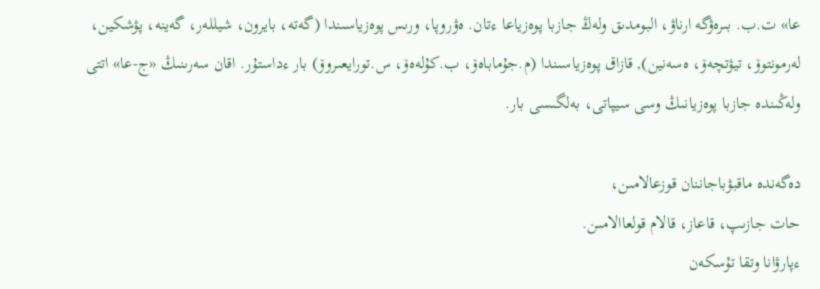عا» ت.ب. بىرەۋگە ارناۋ، البومدىق ولەڭ جازبا پوەزياعا ءتان. ەۋروپا، ورىس پوەزياسىندا (گەتە، بايرون، شيللەر، گەينە، پۋشكين، لەرمونتوۆ، تيۋتچەۆ، ەسەنين), قازاق پوەزياسىندا (م.جۇماباەۆ، ب.كۇلەەۆ، س.تورايعىروۆ) بار ءداستۇر. اقان سەرىنىڭ «ج-عا» اتتى ولەڭىندە جازبا پوەزيانىڭ وسى سيپاتى، بەلگىسى بار.

دەگەندە ماقبۋباجاننان قوزعالامىن،
حات جازىپ، قاعاز، قالام قولعاالامىن.
ءپارۋانا وتقا تۇسكەن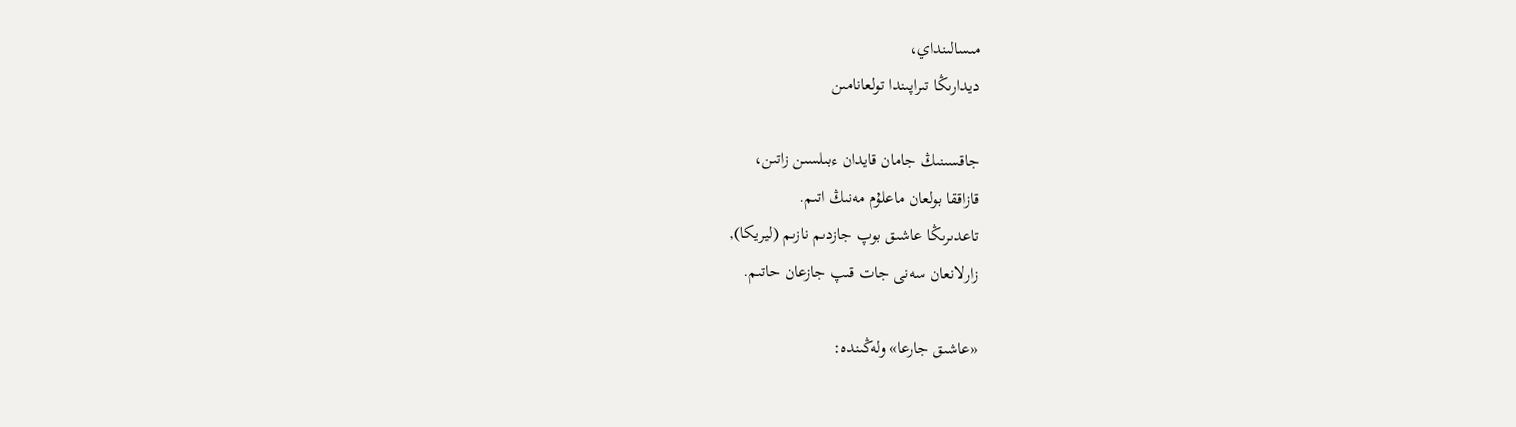مىسالىنداي،
ديدارىڭا تىراپىندا تولعانامىن

جاقسىنىڭ جامان قايدان ءبىلسىن زاتىن،
قازاققا بولعان ماعلۇم مەنىڭ اتىم.
تاعدىرىڭا عاشىق بوپ جازدىم نازىم (ليريكا),
زارلانعان سەنى جات قىپ جازعان حاتىم.

«عاشىق جارعا» ولەڭىندە: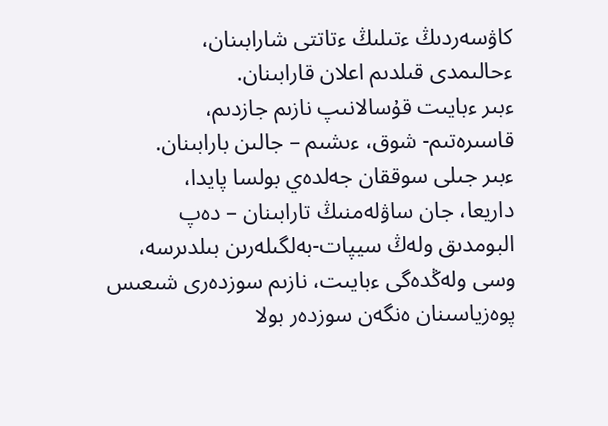كاۋسەردىڭ ءتىلىڭ ءتاتتى شارابىنان،
ءحالىمدى قىلدىم اعلان قارابىنان.
ءبىر ءبايىت قۇسالانىپ نازىم جازدىم،
قاسىرەتىم- شوق، ءىشىم – جالىن بارابىنان.
ءبىر جىلى سوققان جەلدەي بولسا پايدا،
داريعا، جان ساۋلەمنىڭ تارابىنان – دەپ البومدىق ولەڭ سيپات-بەلگىلەرىن بىلدىرسە، وسى ولەڭدەگى ءبايىت، نازىم سوزدەرى شىعىس پوەزياسىنان ەنگەن سوزدەر بولا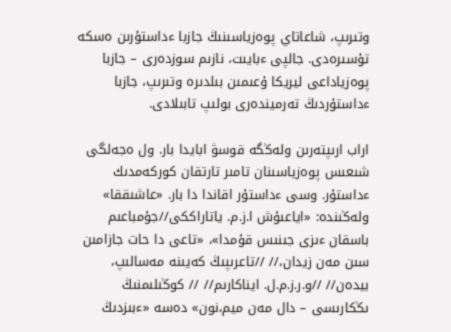وتىرىپ، شاعاتاي پوەزياسىنىڭ جازبا ءداستۇرىن ەسكە تۇسىرەدى. جالپى ءبايىت، نازىم سوزدەرى – جازبا پوەزياداعى ليريكا ۇعىمىن بىلدىرە وتىرىپ، جازبا ءداستۇردىڭ تەرميندەرى بولىپ تابىلادى.

اراب ارىپتەرىن ولەڭگە قوسۋ ابايدا بار. ول ەجەلگى شىعىس پوەزياسىنان تامىر تارتقان كوركەمدىك ءداستۇر. وسى ءداستۇر اقاندا دا بار. «عاشىققا» ولەڭىندە: «اياعىۇش ا.ز.م. ياتاراككى//جۇمباعىم باسقان ءىزى جىنىس قۇمدا»، «تاعى دا حات جازامىن سىن مەن زيدان،// //تاعرىپىڭ كەيىنە مەسالىپ، بيدەن// //و.ر.ز.م.ل. ايناكارىم// // كوڭىلىمنىڭ ىڭكارىسى – دال مەن ميم،نون» دەسە «ءبىزدىڭ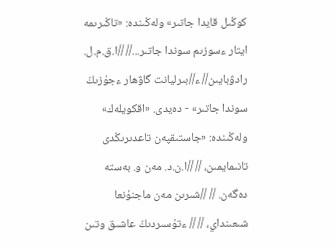كوڭىل قايدا جاتىر» ولەڭىندە: «تاڭىرىمە ايتار ءسوزىم سوندا جاتىر...// //ا.ق.م.ل. رادۋبايىن// ء//بىرليانت گاۋھار ءجۇزىڭ سوندا جاتىر» - دەيدى. «اقكويلەك» ولەڭىندە: «جاستىقپەن تاعدىرىڭدى تانىمايمىن، // //ا.ن.د. مەن و. بەستە دەگەن. // //شىرىن مەن ماجنۇنعا شىعىنداي، // // ءتۇسىردىڭ عاشىق وتىن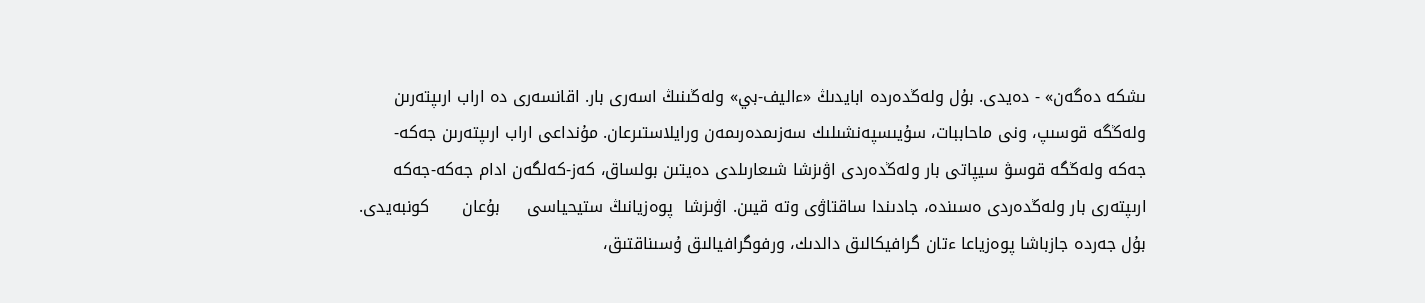ىشكە دەگەن» - دەيدى. بۇل ولەڭدەردە ابايدىڭ «ءاليف-بي» ولەڭىنىڭ اسەرى بار. اقانسەرى دە اراب ارىپتەرىن ولەڭگە قوسىپ، ونى ماحاببات، سۇيىسپەنشىلىك سەزىمدەرىمەن ورايلاستىرعان. مۇنداعى اراب ارىپتەرىن جەكە-جەكە ولەڭگە قوسۋ سيپاتى بار ولەڭدەردى اۋىزشا شىعارىلدى دەيتىن بولساق، كەز-كەلگەن ادام جەكە-جەكە ارىپتەرى بار ولەڭدەردى ەسىندە، جادىندا ساقتاۋى وتە قيىن. اۋىزشا  پوەزيانىڭ ستيحياسى     بۇعان      كونبەيدى. بۇل جەردە جازباشا پوەزياعا ءتان گرافيكالىق دالدىك، ورفوگرافيالىق ۇسىناقتىق،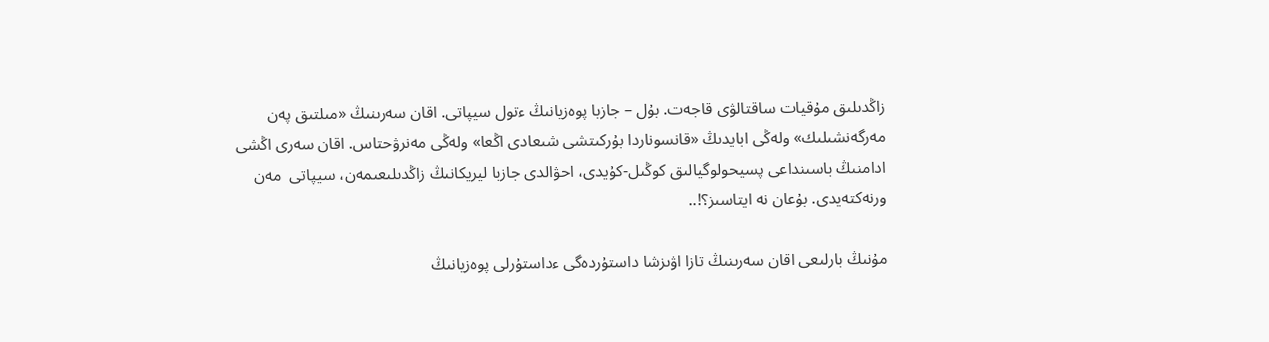زاڭدىلىق مۇقيات ساقتالۋى قاجەت. بۇل – جازبا پوەزيانىڭ ءتول سيپاتى. اقان سەرىنىڭ «مىلتىق پەن مەرگەنشىلىك» ولەڭى ابايدىڭ «قانسوناردا بۇركىتشى شىعادى اڭعا» ولەڭى مەنرۋحتاس. اقان سەرى اڭشى ادامنىڭ باسىنداعى پسيحولوگيالىق كوڭىل-كۇيدى، احۋالدى جازبا ليريكانىڭ زاڭدىلىعىمەن، سيپاتى  مەن   ورنەكتەيدى. بۇعان نە ايتاسىز؟!..

مۇنىڭ بارلىعى اقان سەرىنىڭ تازا اۋىزشا داستۇردەگى ءداستۇرلى پوەزيانىڭ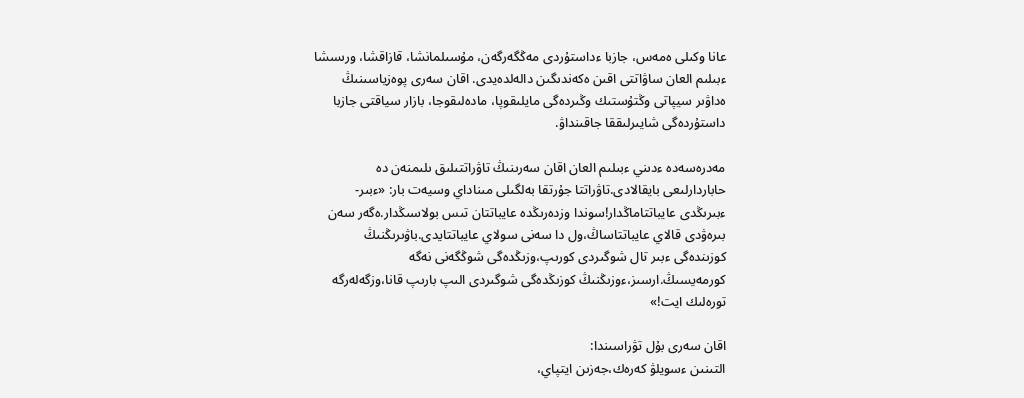عانا وكىلى ەمەس، جازبا ءداستۇردى مەڭگەرگەن، مۇسىلمانشا، قازاقشا، ورىسشا ءبىلىم العان ساۋاتتى اقىن ەكەندىگىن دالەلدەيدى. اقان سەرى پوەزياسىنىڭ ەداۋىر سيپاتى وڭتۇستىك وڭىردەگى مايلىقوپا، مادەلىقوجا، بازار سياقتى جازبا داستۇردەگى شايىرلىققا جاقىنداۋ.

مەدرەسەدە ءدىني ءبىلىم العان اقان سەرىنىڭ تاۋراتتىلىق ىلىمنەن دە حاباردارلىعى بايقالادى.تاۋراتتا جۇرتقا بەلگىلى مىناداي وسيەت بار: «ءبىر-ءبىرىڭدى عايباتتاماڭدار!سوندا وزدەرىڭدە عايباتتان تىس بولاسىڭدار.ەگەر سەن بىرەۋدى قالاي عايباتتاساڭ،ول دا سەنى سولاي عايباتتايدى.باۋىرىڭنىڭ كوزىندەگى ءبىر تال شوگىردى كورىپ،وزىڭدەگى شوڭگەنى نەگە كورمەيسىڭ.ارسىز،ءوزىڭنىڭ كوزىڭدەگى شوگىردى الىپ بارىپ قانا،وزگەلەرگە تورەلىك ايت!»

اقان سەرى بۇل تۋراسىندا:
التىنىن ءسويلۋ كەرەك،جەزىن ايتپاي،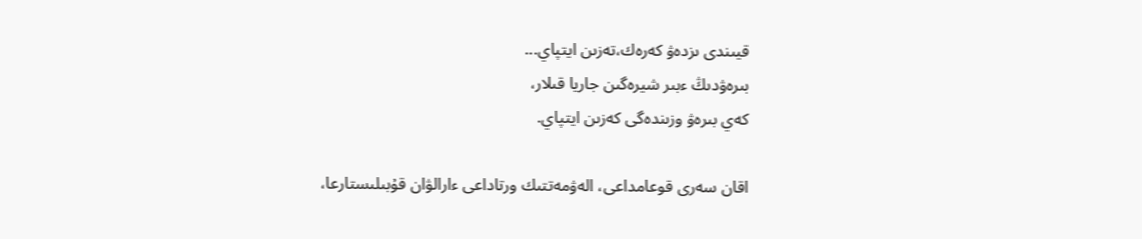قيىندى ىزدەۋ كەرەك،تەزىن ايتپاي...
بىرەۋدىڭ ءبىر شيرەگىن جاريا قىلار،
كەي بىرەۋ وزىندەگى كەزىن ايتپاي.

اقان سەرى قوعامداعى، الەۋمەتتىك ورتاداعى ءارالۋان قۇبىلىستارعا،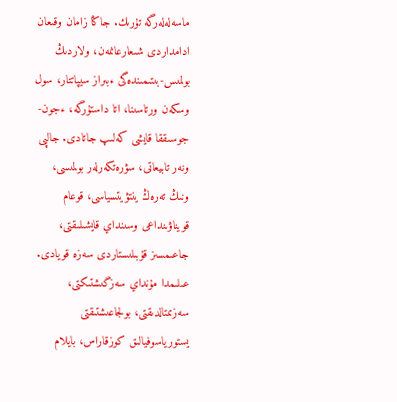ماسەلەلەرگە تۇرىك. جاڭا زامان وقىعان ادامداردى شىعارعانمەن، ولاردىڭ بولمىس-بىتىمىندەگى ءبىراز سيپاتتار، سول وسكەن ورتاسىنا، اتا داستۇرگە، ءجون-جوسىققا قايشى كەلىپ جاتادى. جالپى ونەر تابيعاتى، سۋرەتكەرلەر بولمىسى، ونىڭ تەرەڭ ينتۋيتسياسى، قوعام قويناۋىنداعى وسىنداي قايشىلىقتى، جاعىمسىز قۇبىلىستاردى سەزە قويادى. عىلىمدا مۇنداي سەزگىشتىكتى، سەزىمتالدىقتى، بولجاعىشتىقتى يستورياسوفيالىق كوزقاراس، بايلام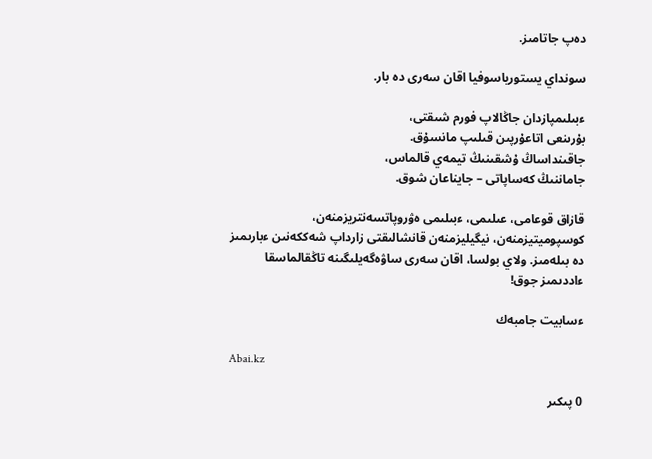دەپ جاتامىز.

سونداي يستورياسوفيا اقان سەرى دە بار.

ءبىلىمپازدان جاڭالاپ فورم شىقتى،
بۇرىنعى اتاعۇرپىن قىلىپ مانسۇق.
جاقىنداساڭ ۇشقىنىڭ تيمەي قالماس،
جاماننىڭ كەساپاتى – جايناعان شوق.

قازاق قوعامى، عىلىمى، ءبىلىمى ەۋروپاتسەنتريزمنەن، كوسپوميتيزمنەن، نيگيليزمنەن قانشالىقتى زارداپ شەككەنىن ءبارىمىز دە بىلەمىز. ولاي بولسا، اقان سەرى ساۋەگەيلىگىنە تاڭقالماسقا ءاددىمىز جوق!

ءسابيت جامبەك

Abai.kz

0 پىكىر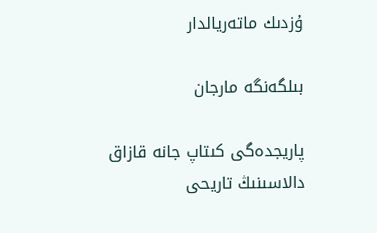ۇزدىك ماتەريالدار

بىلگەنگە مارجان

پاريجدەگى كىتاپ جانە قازاق دالاسىنىڭ تاريحى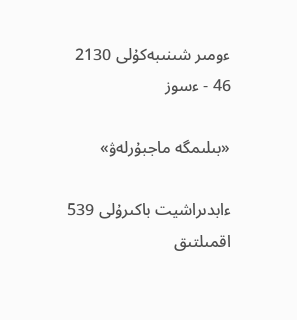ءومىر شىنىبەكۇلى 2130
46 - ءسوز

«بىلىمگە ماجبۇرلەۋ»

ءابدىراشيت باكىرۇلى 539
اقمىلتىق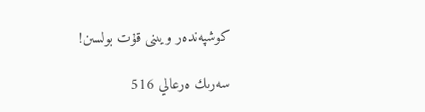كوشپەندەر ويىنى قۇت بولسىن!

سەرىك ەرعالي 516